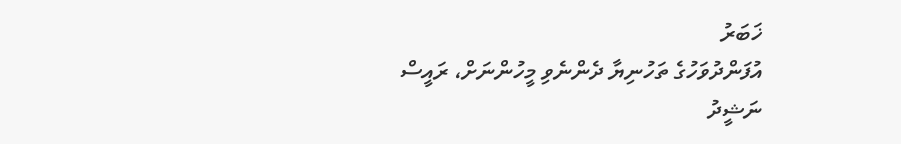ޚަބަރު
އުފަންދުވަހުގެ ތަހުނިޔާ ދެންނެވި މީހުންނަށް، ރައީސް ނަޝީދު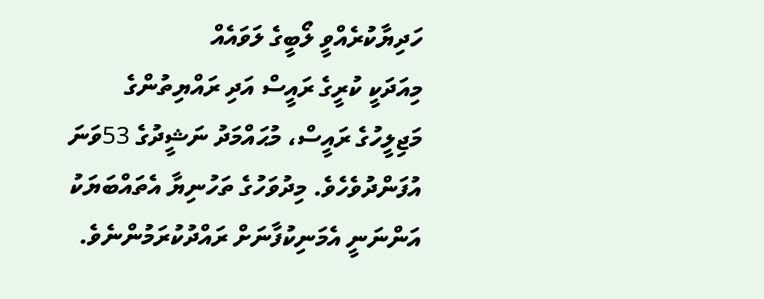ހަދިޔާކުރެއްވީ ލޯބީގެ ލަވައެއް
މިއަދަކީ ކުރީގެ ރައީސް އަދި ރައްޔިތުންގެ މަޖިލީހުގެ ރައީސް، މުޙައްމަދު ނަޝީދުގެ 53ވަނަ އުފަންދުވެހެވެ. މިދުވަހުގެ ތަހުނިޔާ އެތައްބަޔަކު އަންނަނީ އެމަނިކުފާނަށް ރައްދުކުރަމުންނެވެ.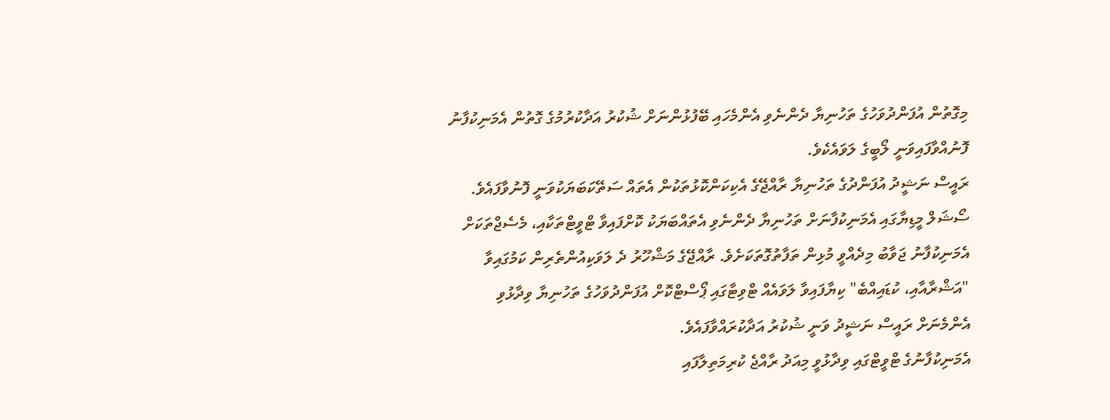މިގޮތުން އުފަންދުވަހުގެ ތަހުނިޔާ ދެންނެވި އެންމެހައި ބޭފުޅުންނަށް ޝުކުރު އަދާކުރުމުގެ ގޮތުން އެމަނިކުފާނު ފޮނުއްވާފައިވަނީ ލޯބީގެ ލަވައެކެވެ.
ރައީސް ނަޝީދު އުފަންދުގެ ތަހުނިޔާ ރާއްޖޭގެ އެކިކަންކޮޅުތަކުން އެތައް ސަތޭކަބަޔަކުވަނީ ފޮނުވާފައެވެ. ސޯޝަލް މީޑިޔާގައި އެމަނިކުފާނަށް ތަހުނިޔާ ދެންނެވި އެތައްބަޔަކު ކޮށްފައިވާ ޓްވީޓްތަކާއި، މެސެޖްތަކަށް އެމަނިކުފާނު ޖަވާބު މިދެއްވީ މުޅިން ތަފާތުގޮތަކަށެވެ. ރާއްޖޭގެ މަޝްހޫރު ދެ ލަވަކިއުންތެރިން ކަމުގައިވާ "އަޝްރާއާއި، ކުޑައިއްބެ" ކިޔާފައިވާ ލަވައެއް ޓްވިޓާގައި ޕޯސްޓްކޮށް އުފަންދުވަހުގެ ތަހުނިޔާ ވިދާޅުވި އެންމެނަށް ރައީސް ނަޝީދު ވަނީ ޝުކުރު އަދާކުރައްވާފައެވެ.
އެމަނިކުފާނުގެ ޓްވީޓްގައި ވިދާޅުވީ މިއަދު ރާއްޖެ ކުރިމަތިލާފައި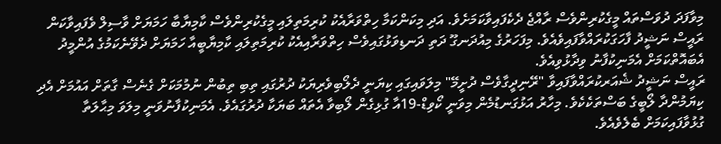މިވާފަދަ ދުވަސްތައް މީގެކުރިންވެސް ރާއްޖެ ދެކެފައިވާކަމަށެވެ. އަދި މިކަންކަމާ ހިތްވަރާއެކު ކުރިމަތިލައި މީގެކުރިންވެސް ކާމިޔާބާ ހަމަޔަށް ވާސިލް ވެފައިވާކަން ރައީސް ނަޝީދު ފާހަގަކުރައްވާފައިވެއެވެ. މިފަހަރުގެ މިއުދަނގޫ ދަތި ދަނޑިވަޅުގައިވެސް ހިތްވަރާއިއެކު ކުރިމަތިލައި ކާމިޔާބީއާ ހަމަޔަށް ދެވޭނެކަމުގެ އުންމީދު އެބައޮތްކަމަށް އެމަނިކުފާނު ވިދާޅުވިއެވެ.
ރައީސް ނަޝީދު ޝެއަރކުރައްވާފައިވާ "ރޭނިދީގާވެސް ދުށީމޭ" މިލަވައިގައި ކިޔަނީ ދެލޯބިވެރިޔަކު ދުރުގައި ތިބި ތިބުން ނުމުމަކަށް ގެނެސް ގާތަށް އައުމަށް އެދި ކިޔަމުންދާ ލޯބީގެ ބަސްތަކެކެވެ. މިހާރު އަޅުގަނޑުމެން މިވަނީ ކޯވިޑް-19އާ ގުޅިގެން ލޯބިވާ އެތައް ބަޔަކާ ދުރުގައެވެ. އެމަނިކުފާނުވަނީ މިލަވަ މިޙާލަތާ ގުޅުވާފައިކަމަށް ބެލެވެއެވެ.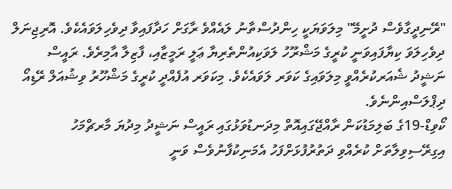"ރޭނިދީގާވެސް ދުށީމޭ" މިލަވަޔަކީ ހިންދުސްތާނު ލައެއްވެ ރާގަށް ހަދާފައިވާ ދިވެހިލަވައެކެވެ. އޮރިޖިނަލް ދިވެހިލަވަ ކިޔާފައިވަނީ ކުރީގެ މަޝްރޫހު ލަވަކިއުންތެރިޔާ ޢަލީ ރަމީޒާއި، ފާޒިލާ އާމިރެވެ. ރައީސް ނަޝީދު ޝެއަރކުރެއްވީ މިލަވައިގެ ކަވަރ ލަވައެކެވެ. މިކަވަރ އުފެއްދީ ކުރީގެ މަޝްހޫރު ވިޝުއަލް ރޭޑިއޯ ދިޕްލަސްއިންނެވެ.
ކޯވިޑް-19ގެ ބަލިމަޑުކަން ރާއްޖޭގައިއޮތް މިދަނޑުވަޅުގައި ރައީސް ނަޝީދު މިދުޔަ މާރޗްމަހު އިގިރޭސިވިލާތަށް ކުރެއްވި ދަތުރުފުޅަށްފަހު އެމަނިކުފާނުވެސް ވަނީ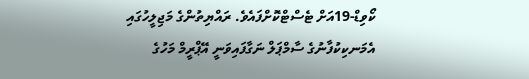ކޯވިޑް-19އަށް ޓެސްޓްކޮށްފައެވެ. ރައްޔިތުންގެ މަޖިލީހުގައި އެމަނކިކުފާނުގެ ސާމްޕަލް ނަގާފައިވަނީ އޭޕްރީމް މަހުގެ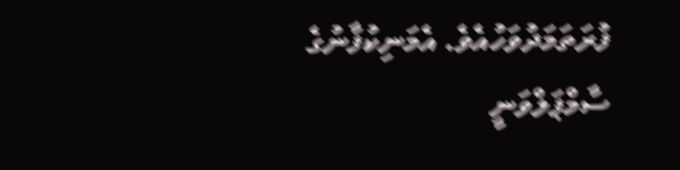ފުރަތަމަދުވަހުއެވެ. އެމަނިކުފާނުގެ ސާމްޕަލްވަނީ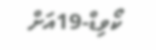ކޯވިޑް-19އަށް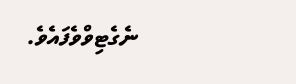ނެގެޓިވްވެފައެވެ.